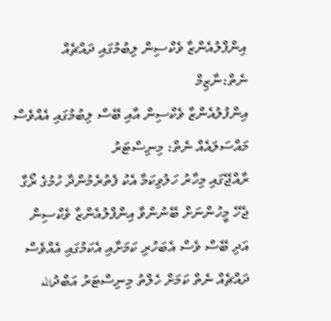އިންފްލުއެންޒާ ވެކްސިން ލިބުމުގައި ދައްޗެއް ނެތް:ނާޒިމް
އިންފުލުއެންޒާ ވެކްސިން އާއި ބޭސް ލިބުމުގައި އެއްވެސް މައްސަލައެއް ނެތް: މިނިސްޓަރު
ރާއްޖޭގައި މިހާރު ހަލުވިކަމާ އެކު ފެތުރެމުންދާ ހުމުގެ ރޯގާ ޖެހޭ މީހުންނަށް ބޭނުންވާ އިންފްލުއެންޒާ ވެކްސިން އަދި ބޭސް ވެސް އެބަހުރި ކަމަށާއި އެކަމުގައި އެއްވެސް ދައްޗެއް ނެތް ކަމަށް ހެލްތު މިނިސްޓަރު އަބްދުالله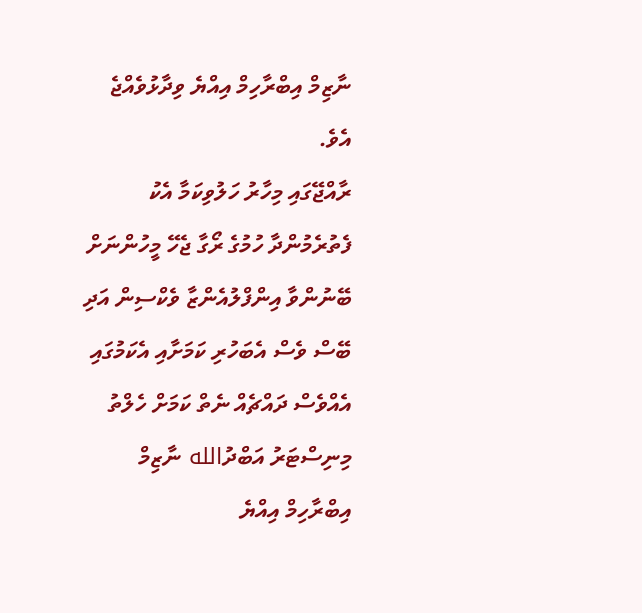ނާޒިމް އިބްރާހިމް އިއްޔެ ވިދާޅުވެއްޖެ އެވެ.
ރާއްޖޭގައި މިހާރު ހަލުވިކަމާ އެކު ފެތުރެމުންދާ ހުމުގެ ރޯގާ ޖެހޭ މީހުންނަށް ބޭނުންވާ އިންފްލުއެންޒާ ވެކްސިން އަދި ބޭސް ވެސް އެބަހުރި ކަމަށާއި އެކަމުގައި އެއްވެސް ދައްޗެއް ނެތް ކަމަށް ހެލްތު މިނިސްޓަރު އަބްދުالله ނާޒިމް އިބްރާހިމް އިއްޔެ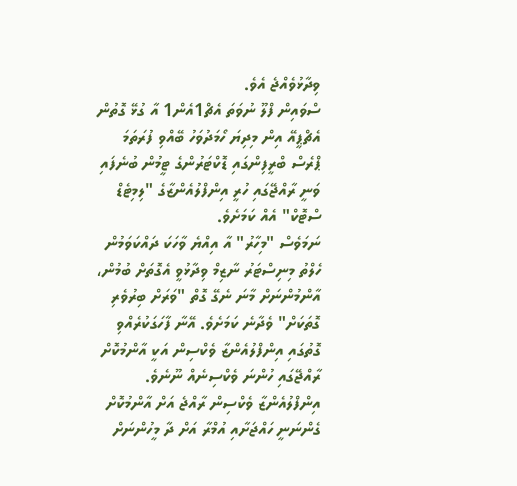ވިދާޅުވެއްޖެ އެވެ.
ސްވައިން ފްލޫ ނުވަތަ އެޗް1އެން1 އާ ގުޅޭ ގޮތުން އެޗްޕީއޭ އިން މިދިޔަ ހޯމަދުވަހު ބޭއްވި ފުރަތަމަ ޕްރެސް ބްރީފިންގައި ޑޮކްޓަރުންގެ ޓީމުން ބުނެފައި ވަނީ ރާއްޖޭގައި ހުރީ އިންފްލުއެންޒާގެ "ލިމިޓެޑް ސްޓޮކް" އެއް ކަމަށެވެ.
ނަމަވެސް "މިހާރު" އާ އިއްޔެ ވާހަކަ ދައްކަވަމުން ހެލްތު މިނިސްޓަރު ނާޒިމް ވިދާޅުވީ އެގޮތަށް ބުމުން، އާންމުންނަށް މާނަ ނެގޭ ގޮތް "ވަރަށް ބިރުވެރި ގޮތަކަށް" ވެދާނެ ކަމަށެވެ. އޭނާ ފާހަގަކުރެއްވި ގޮތުގައި އިންފްލުއެންޒާ ވެކްސިން އަކީ އާންމުކޮށް ރާއްޖޭގައި ހުންނަ ވެކްސިނެއް ނޫނެވެ. އިންފްލުއެންޒާ ވެކްސިން ރާއްޖެ އަށް އާންމުކޮށް ގެންނަނީ ހައްޖަށާއި އުމްރާ އަށް ދާ މީހުންނަށް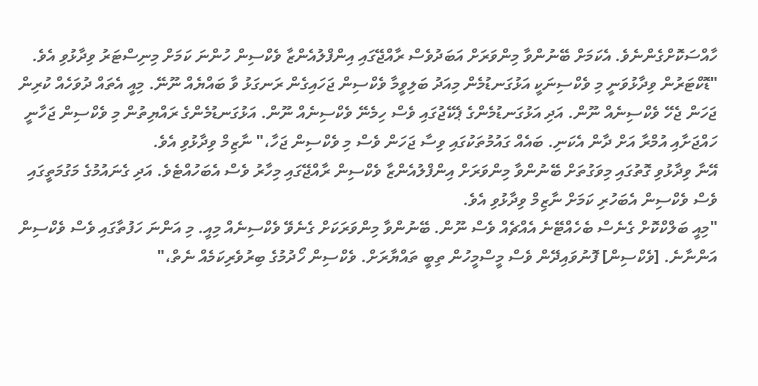ހާއްސަކޮށްގެންނެވެ. އެކަމަށް ބޭނުންވާ މިންވަރަށް އަބަދުވެސް ރާއްޖޭގައި އިންފްލުއެންޒާ ވެކްސިން ހުންނަ ކަމަށް މިނިސްޓަރު ވިދާޅުވި އެވެ.
"ޑޮކްޓަރުން ވިދާޅުވަނީ މި ވެކްސިނަކީ އަޅުގަނޑުމެން މިއަދު ބަލިވީމާ ވެކްސިން ޖަހައިގެން ރަނގަޅު ވާ ބައްޔެއް ނޫނޭ. މިއީ އެތައް ދުވަހެއް ކުރިން ޖަހަން ޖެހޭ ވެކްސިނެއް ނޫން. އަދި އަޅުގަނޑުމެންގެ ޕެކޭޖުގައި ވެސް ހިމެނޭ ވެކްސިނެއް ނޫން. އަޅުގަނޑުމެންގެ ރައްޔިތުން މި ވެކްސިން ޖަހާނީ ހައްޖަށާއި އުމްރާ އަށް ދާން އެކަނި. ބައެއް ގައުމުތަކުގައި ވިސާ ޖަހަން ވެސް މި ވެކްސިން ޖަހާ،" ނާޒިމް ވިދާޅުވި އެވެ.
އޭނާ ވިދާޅުވި ގޮތުގައި މިވަގުތަށް ބޭނުންވާ މިންވަރަށް އިންފްލުއެންޒާ ވެކްސިން ރާއްޖޭގައި މިހާރު ވެސް އެބަހުއްޓެވެ. އަދި ގެނައުމުގެ މަގުމަތީގައި ވެސް ވެކްސިން އެބަހުރި ކަމަށް ނާޒިމް ވިދާޅުވި އެވެ.
"މިއީ ބަލްކްކޮށް ގެނެސް ބެހެއްޓޭނެ އެއްޗެއް ވެސް ނޫން. ބޭނުންވާ މިންވަރަކަށް ގެނެވޭ ވެކްސިނެއް މިއީ. މި އަންނަ ހަފުތާގައި ވެސް ވެކްސިން އަންނާނެ. [ވެކްސިން] ފޮނުވައިދޭން ވެސް މީސްމީހުން ތިބީ ތައްޔާރަށް. ވެކްސިން ހޯދުމުގެ ބިރުވެރިކަމެއް ނެތް،"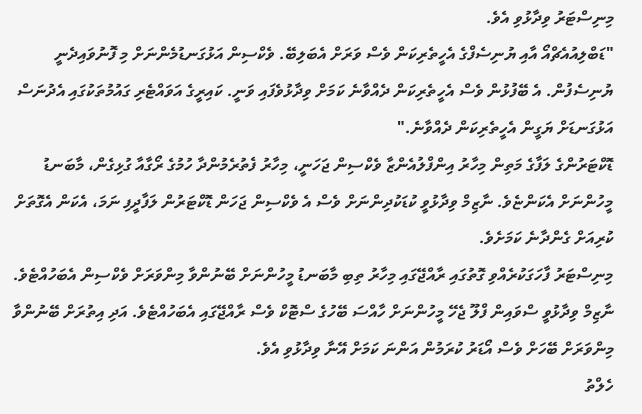މިނިސްޓަރު ވިދާޅުވި އެވެ.
"ޑަބްލިއުއެޗްއޯ އާއި ޔުނިސެފްގެ އެހީތެރިކަން ވެސް ވަރަށް އެބަލިބޭ. ވެކްސިން އަޅުގަނޑުމެންނަށް މި ފޮނުވައިދެނީ ޔުނިސެފުން. އެ ބޭފުޅުން ވެސް އެހީތެރިކަން ދެއްވާނެ ކަމަށް ވިދާޅުވެފައި ވަނީ. ކައިރީގެ އަވައްޓެރި ގައުމުތަކުގައި އެދުނަސް އަޅުގަނޑަށް ޔަގީން އެހީތެރިކަން ދެއްވާނެ."
ޑޮކްޓަރުންގެ ލަފާގެ މަތިން މިހާރު އިންފްލުއެންޒާ ވެކްސިން ޖަހަނީ، މިހާރު ފެތުރެމުންދާ ހުމުގެ ރޯގާއާ ގުޅިގެން، މާބަނޑު މީހުންނަށް އެކަންޏެވެ. ނާޒިމް ވިދާޅުވީ ކުޑަކުދިންނަށް ވެސް އެ ވެކްސިން ޖަހަން ޑޮކްޓަރުން ލަފާދީފި ނަމަ، އެކަން އެގޮތަށް ކުރިއަށް ގެންދާނެ ކަމަށެވެ.
މިނިސްޓަރު ފާހަގަކުރެއްވި ގޮތުގައި ރާއްޖޭގައި މިހާރު ތިބި މާބަނޑު މީހުންނަށް ބޭނުންވާ މިންވަރަށް ވެކްސިން އެބަހުއްޓެވެ.
ނާޒިމް ވިދާޅުވީ ސްވައިން ފްލޫ ޖެހޭ މީހުންނަށް ހާއްސަ ބޭހުގެ ސްޓޮކް ވެސް ރާއްޖޭގައި އެބަހުއްޓެވެ. އަދި އިތުރަށް ބޭނުންވާ މިންވަރަށް ބޭހަށް ވެސް އޯޑަރު ކުރަމުން އަންނަ ކަމަށް އޭނާ ވިދާޅުވި އެވެ.
ހެލްތު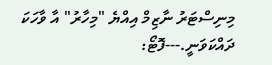މިނިސްޓަރު ނާޒިމް އިއްޔެ "މިހާރު" އާ ވާހަކަ ދައްކަވަނީ.---ފޮޓޯ: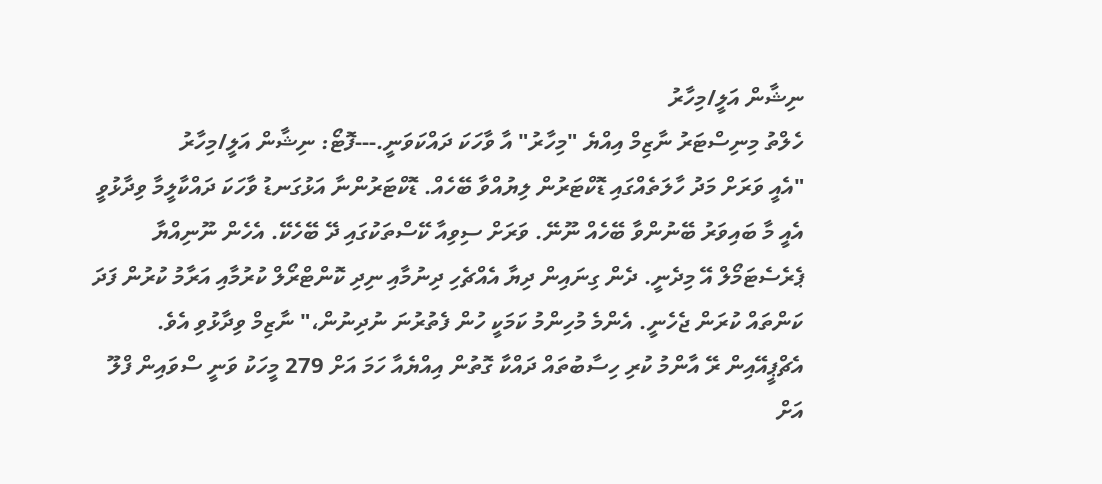ނިޝާން އަލީ/މިހާރު
ހެލްތު މިނިސްޓަރު ނާޒިމް އިއްޔެ "މިހާރު" އާ ވާހަކަ ދައްކަވަނީ.---ފޮޓޯ: ނިޝާން އަލީ/މިހާރު
"އެއީ ވަރަށް މަދު ހާލަތެއްގައި ޑޮކްޓަރުން ލިޔުއްވާ ބޭހެއް. ޑޮކްޓަރުންނާ އަޅުގަނޑު ވާހަކަ ދައްކާލީމާ ވިދާޅުވީ އެއީ މާ ބައިވަރު ބޭނުންވާ ބޭހެއް ނޫނޭ. ވަރަށް ސިވިއާ ކޭސްތަކުގައި ދޭ ބޭހެކޭ. އެހެން ނޫނިއްޔާ ޕެރެސެޓަމޯލް އޭ މިދެނީ. ދެން ގިނައިން ދިޔާ އެއްޗެހި ދިނުމާއި ނިދި ކޮންޓްރޯލް ކުރުމާއި އަރާމު ކުރުން ފަދަ ކަންތައް ކުރަން ޖެހެނީ. އެންމެ މުހިންމު ކަމަކީ ހުން ފެތުރުނަ ނުދިނުން،" ނާޒިމް ވިދާޅުވި އެވެ.
އެޗްޕީއޭއިން ރޭ އާންމު ކުރި ހިސާބުތައް ދައްކާ ގޮތުން އިއްޔެއާ ހަމަ އަށް 279 މީހަކު ވަނީ ސްވައިން ފްލޫ އަށް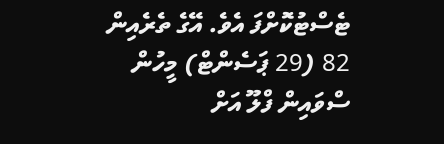ޓެސްޓުކޮށްފަ އެވެ. އޭގެ ތެރެއިން 82 (29 ޕަސެންޓް) މީހުން ސްވައިން ފްލޫ އަށް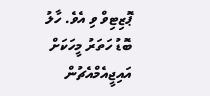ޕޮޒިޓިވް ވި އެވެ. ހާލު ބޮޑު ހަތަރު މީހަކަށް އައިޖީއެމްއެޗުން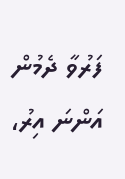ފަރުވާ ދެމުން އަންނަ އިރު،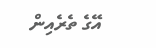އޭގެ ތެރެއިން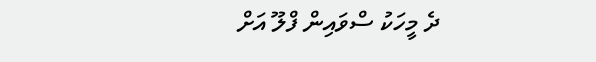ދެ މީހަކު ސްވައިން ފްލޫ އަށް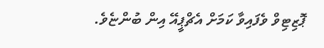ޕޮޒިޓިވް ވެފައިވާ ކަމަށް އެޗްޕީއޭ އިން ބުންޏެވެ.